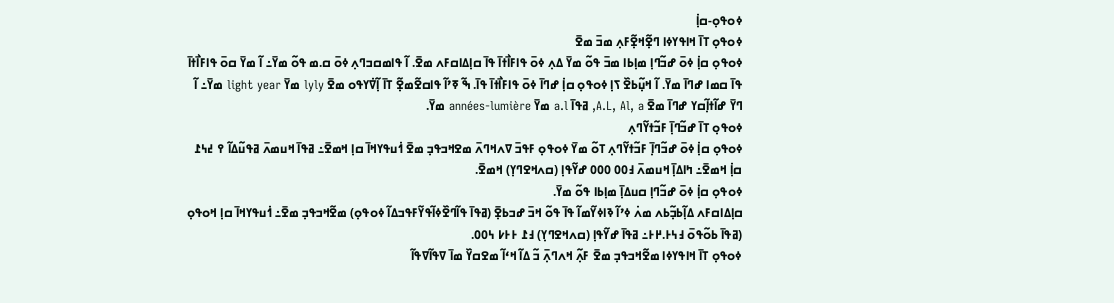ߦߋߟߋ߲-ߛߊ߲߭
ߦߋߟߋ߲ ߠߊ߫ ߞߊߟߌߦߊ ߣߐ߲߬ߞߐ߲߬ߓߍ߲ ߘߏ߫ ߘߐ߫
ߦߋߟߋ߲ ߛߊ߲߭ ߦߋ߫ ߝߏ߬ߣߊ߲ ߘߊ߲ߕߊ ߘߏ߫ ߟߋ߬ ߘߌ߫ ߡߍ߲ ߦߋ߫ ߟߊߓߊ߯ߙߊ߫ ߟߊ߫ ߛߊ߲ߡߊߛߓߍ ߘߐ߫. ߊ߬ ߟߊߘߛߏߣߍ߲ ߦߋ߫ ߛ.ߘ ߟߋ߬ ߘߌ߫߸ ߊ߬ ߘߌ߫ ߛߋ߫ ߟߊߓߊ߯ߙߊ߫ ߟߊ߫ ߛߘߊ ߝߣߊ߫ ߘߌ߫. ߊ߬ ߞߎ߲߬ߕߐ߰ ߖߊ߲ ߦߋߟߋ߲ ߛߊ߲߭ ߝߣߊ߫ ߦߋ߫ ߟߊߓߊ߯ߙߊ߫ ߟߊ߫. ߒ߬ ߧߴߊ߬ ߟߊߛߐ߬ߘߐ߲߬ ߠߊ߫ ߊ߲߬ߜ߭ߌߟߋ ߘߐ߫ lyly ߘߌ߫ light year ߘߌ߫߸ ߊ߬ ߣߌ߫ ߝߊ߬ߙߊ߲߬ߛߌ ߝߣߊ߫ ߘߐ߫ A.L, Al, a, ߥߟߊ߫ a.l ߘߌ߫ années-lumière ߘߌ߫.
ߦߋߟߋ߲ ߠߊ߫ ߝߏ߬ߣߊ߲߫ ߓߏ߬ߙߌ߬ߣߍ߲
ߦߋߟߋ߲ ߛߊ߲߭ ߦߋ߫ ߝߏ߬ߣߊ߲߫ ߓߏ߬ߙߌ߬ߣߍ߲ ߠߋ߬ ߘߌ߫ ߦߋߟߋ߲ ߓߟߏ߫ ߜߍߞߣߍ߫ ߘߐߞߏߟߏ߲ ߘߐ߫ ߗ߭ߎߟߌߞߊ߫ ߛߊ߲ ߞߘߐ߫߸ ߥߟߊ߫ ߞߎߘߍ߫ ߥߟߎ߬ߡߊ߬ ߉ ߄߆߁ ߛߊ߲߭ ߞߘߐ߫߸ ߤߊߡߊ߲߫ ߞߎߘߍ߫ ߃߀߀ ߀߀߀ ߝߌ߬ߟߊ߲ (ߛߍߞߐߣߌ߲) ߞߘߐ߫.
ߦߋߟߋ߲ ߛߊ߲߭ ߦߋ߫ ߝߏ߬ߣߊ߲ ߛߎߡߊ߲߫ ߘߊ߲ߕߊ ߟߋ߬ ߘߌ߫.
ߛߊ߲ߡߊߛߓߍ ߡߊ߲߬ߕߏ߲߬ߕߍ ߘߍ߭ ߦߴߊ߬ ߢߊߦߌ߬ߘߊ߬ ߟߊ߫ ߟߋ߬ ߞߏ߫ ߝߏߕߐ߲߫ (ߥߟߊ߫ ߟߊ߬ߣߐ߰ߦߊ߬ߟߌ߬ߓߟߏߡߊ߬ ߦߋߟߋ߲) ߘߐ߬ߞߏߟߏ߲ ߘߐ߫߸ ߗ߭ߎߟߌߞߊ߫ ߛߊ߲ ߞߋߟߋ߲ (ߥߟߊ߫ ߕߋ߬ߟߋ߫ ߃߆߅.߂߅߸ ߥߟߊ߫ ߝߌ߬ߟߊ߲ (ߛߍߞߐߣߌ߲) ߃߁ ߅߅߇ ߆߀߀.
ߦߋߟߋ߲ ߠߊ߫ ߞߊߟߌߦߊ ߘߐ߬ߞߏߟߏ߲ ߘߐ߫ ߓߍ߲߬ ߞߍߣߍ߲߫ ߏ߬ ߡߊ߬ ߞߵߊ߬ ߘߐߛߌ߰ ߘߊ߫ ߜߟߊ߬ߜߟߊ߬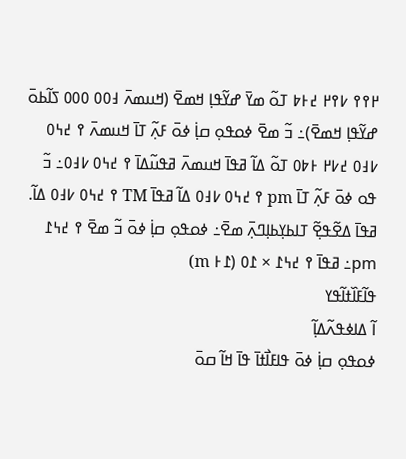߂߉߉ ߇߉߂ ߄߅߈ ߠߋ߬ ߘߌ߫ ߝߌ߬ߟߊ߲ ߞߘߐ߫ (ߞߎߘߍ߫ ߃߀߀ ߀߀߀ ߖߊ߬ߕߋ߫ ߝߌ߬ߟߊ߲ ߞߘߐ߫)߸ ߏ߬ ߘߐ߫ ߦߋߟߋ߲ ߛߊ߲߭ ߦߋ߫ ߓߍ߲߬ ߠߊ߫ ߞߎߘߍ߫ ߉ ߄߆߀ ߇߃߀ ߄߇߂ ߅߈߀ ߠߋ߬ ߡߊ߬ ߥߟߊ߫ ߞߎߘߍ߫ ߥߟߎ߬ߡߊ߫ ߉ ߄߆߀ ߇߃߀߸ ߏ߬ ߟߋ ߦߋ߫ ߓߍ߲߬ ߠߊ߫ pm ߉ ߄߆߀ ߇߃߀ ߡߊ߬ ߥߟߊ߫ TM ߉ ߄߆߀ ߇߃߀ ߡߊ߬. ߥߟߊ߫ ߡߐ߬ߟߐ߲߬ ߠߊߕߌ߲ߕߊ߲ߣߍ߲߫ ߘߐ߫߸ ߦߋߟߋ߲ ߛߊ߲߭ ߦߋ߫ ߏ߬ ߘߐ߫ ߉ ߄߆߁ pm߸ ߥߟߊ߫ ߉ ߄߆߁ × ߁߀ (߁߅ m)
ߟߊ߬ߓߊ߰ߙߊ߬ߟߌ
ߊ߬ ߡߊߦߟߍ߬ߡߊ߲߬
ߦߋߟߋ߲ ߛߊ߲߭ ߦߋ߫ ߟߊߓߊ߯ߙߊ߫ ߟߊ߫ ߞߊ߬ ߛߋ߫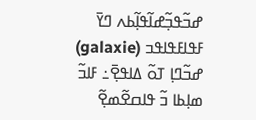ߝߏ߬ߟߏ߲߬ߝߊ߬ߟߊ߲߬ߕߍ ߣߌ߫ ߓߟߊߓߟߊߟߏ (galaxie) ߝߏ߬ߣߊ߲ ߠߋ߬ ߡߊߟߐ߲߫߸ ߓߊߏ߬ ߘߊ߲ߕߊ ߏ߬ ߟߊߛߐ߬ߘߐ߲߬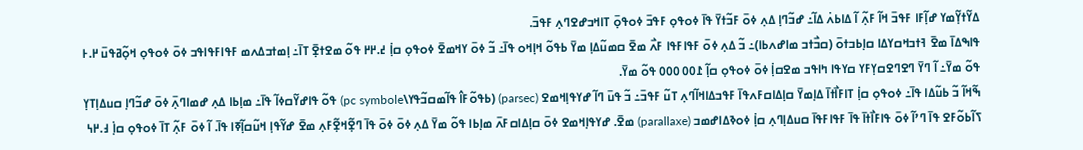ߡߌ߬ߙߌ߲߬ߘߌ ߝߊ߲߬ߓߊ ߓߟߏ߫ ߞߊ߬ ߓߍ߲߬ ߊ߬ ߡߊߕߍ߭ ߡߊ߬߸ ߝߏ߬ߣߊ߲ ߡߍ߲ ߦߋ߫ ߓߏ߬ߙߌ߫ ߟߊ߫ ߦߋߟߋ߲ ߓߟߏ߫ ߦߋߟߋ߲߫ ߠߊߞߏߝߐߣߍ߲ ߓߟߏ߫.
ߟߊߒߡߊ߫ ߘߐ߫ ߔߙߏߞߛߌߡߊ ߛߊ߲ߕߏߙߋ߫ (ߛߏ߯ߙߏ ߘߊߝߍߕߊ)߸ ߏ߬ ߡߍ߲ ߦߋ߫ ߓߟߊߓߟߊ ߓߍ߯ ߘߐ߫ ߛߘߎ߬ߡߊ߲ ߘߌ߫ ߕߟߋ߬ ߞߊ߲ߞߋ ߟߊ߫߸ ߏ߬ ߦߋ߫ ߌߞߘߐ߫ ߦߋߟߋ߲ ߛߊ߲߭ ߄.߂߂ ߟߋ߬ ߘߐߙߐ߲߫ ߠߊ߫߸ ߊ߲ߘߙߏߡߍߘ ߓߟߊߓߟߊߟߏ ߦߋ߫ ߦߋߟߋ߲ ߞߋ߲߬ߥߟߎ߫ ߂.߅ ߟߋ߬ ߘߌ߫߸ ߊ߬ ߣߌ߫ ߣߐߣߐߛߌ߲ߓߌ ߛߌߟߊ ߤߊߟߏ ߘߐߛߊ߲߭ ߦߋ߫ ߦߋߟߋ߲ ߛߊ߲߬ ߁߀߀ ߀߀߀ ߟߋ߬ ߘߌ߫.
ߒ߬ߞߊ߬ ߏ߬ ߕߎ߬ߡߊ ߟߊ߫߸ ߦߋߟߋ߲ ߛߊ߲߭ ߠߊߓߊ߯ߙߊ߫ ߡߊ߲ߘߌ߫ ߛߊ߲ߡߊߛߓߍߟߊ߫ ߓߟߏߡߊߞߊ߬ߣߍ߲ ߠߎ߬ ߓߟߏ߫߸ ߏ߬ ߟߎ߫ ߣߊ߬ ߝߌߟߊ߲ߞߘߐ (parsec) (ߕߟߋ߬ߓߊ߮ ߟߊ߬ߘߛߏ߬ߟߌ\pc symbole) ߟߋ߬ ߟߊߝߌ߬ߛߦߊ߬ ߟߊ߫߸ ߘߊ߲ߕߊ ߡߍ߲ ߝߘߊߣߍ߲߫ ߦߋ߫ ߝߏ߬ߣߊ߲ ߛߎߡߊ߲ߠߌ߲ ߖߊ߬ߕߋ߬ߓߐ ߟߊ߫ ߣߴߊ߬ ߦߋ߫ ߟߊߓߊ߯ߙߊ߫ ߟߊ߫ ߓߟߊߓߟߊ߫ ߛߎߡߊ߲ߣߍ߲ ߛߊ߲߭ ߦߋߢߡߊߝߘߏ (parallaxe) ߘߐ߫. ߝߌߟߊ߲ߞߘߐ ߦߋ߫ ߛߊ߲ߡߊߛߓߍ߫ ߘߊ߲ߕߊ ߟߋ߬ ߘߌ߫ ߡߍ߲ ߦߋ߫ ߦߋ߫ ߟߊ߫ ߣߐ߲߬ߞߐ߲߬ߓߍ߲ ߘߐ߫ ߝߌ߬ߟߊ߲ ߞߎ߬ߛߊ߲߬ߧߊ ߟߊ߫. ߊ߬ ߦߋ߫ ߓߍ߲߬ ߠߊ߫ ߦߋߟߋ߲ ߛߊ߲߭ ߃.߂߆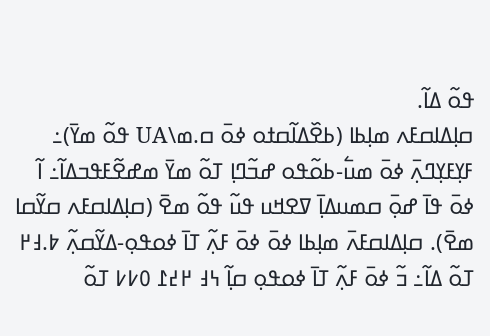ߟߋ߬ ߡߊ߬.
ߛߊ߲ߡߊߛߓߍ ߘߊ߲ߕߊ (ߕߐ߰ߡߊ߬ߛߙߋ ߦߋ߫ ߛ.ߘ\UA ߟߋ߬ ߘߌ߫)߸ ߓߌ߲ߓߌ߲ߣߍ߲߫ ߦߋ߫ ߘߎ߱-ߕߋ߬ߟߋ ߝߏ߬ߣߊ߲ ߠߋ߬ ߘߌ߫ ߘߝߐ߬ߓߟߏߡߊ߬߸ ߊ߬ ߦߋ߫ ߟߊ߫ ߝߋ߲߫ ߛߘߎߡߊ߲߫ ߜߐߞߎ ߟߎ߬ ߟߋ߬ ߘߐ߫ (ߛߊ߲ߡߊߛߓߍ ߛߌ߬ߛߊ ߘߐ߫). ߛߊ߲ߡߊߛߓߍ߫ ߘߊ߲ߕߊ ߦߋ߫ ߦߋ߫ ߓߍ߲߬ ߠߊ߫ ߦߋߟߋ߲-ߡߌ߬ߛߍ߲߬ ߈.߃߂ ߠߋ߬ ߡߊ߬߸ ߏ߬ ߦߋ߫ ߓߍ߲߬ ߠߊ߫ ߦߋߟߋ߲ ߛߊ߲߬ ߆߃ ߂߄߁ ߀߇߇ ߠߋ߬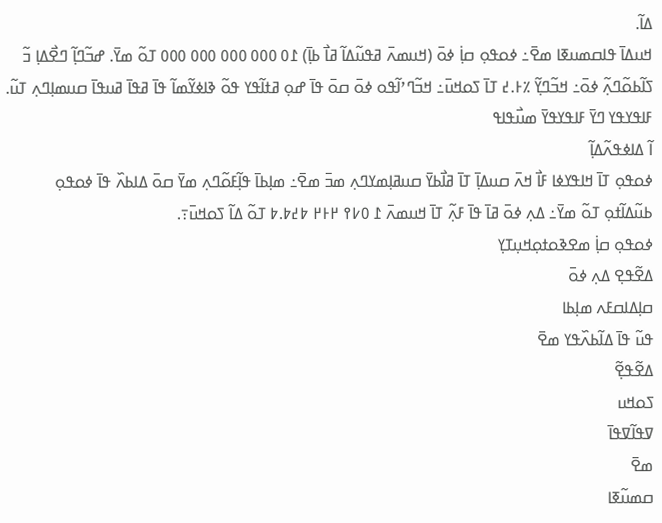ߡߊ߬.
ߞߎߡߊ߫ ߟߊߛߘߎߧߊ ߘߐ߫߸ ߦߋߟߋ߲ ߛߊ߲߭ ߦߋ߫ (ߞߎߘߍ߫ ߥߟߎ߬ߡߊ߬ ߥߊ߯ ߕߊ߲߫) ߁߀ ߀߀߀ ߀߀߀ ߀߀߀ ߀߀߀ ߠߋ߬ ߘߌ߫. ߝߏ߬ߣߊ߲߬ ߣߐ߯ߡߊ߲ ߏ߬ ߖߊ߬ߕߋ߬ߣߍ߲߬ ߦߋ߫߸ ߞߏ߬ߣߌ߲߬ ٪߅.߄ ߠߊ߫ ߖߋߞߎ߫߸ ߞߏ߬ߣߴߊ߬ߟߋ ߦߋ߫ ߛߋ߫ ߟߊ߫ ߝߋ߲ ߥߙߊ߬ߟߌ ߟߋ߬ ߢߊߦߌ߬ߘߊ߬ ߟߊ߫ ߥߟߊ߫ ߥߎߟߊ߫ ߛߎߘߊ߲ߣߍ߲ ߠߎ߬.
ߓߊߟߌߟߌ ߣߌ߫ ߓߊߟߌߟߌ߫ ߘߎ߯ߟߊߟ
ߊ߬ ߡߊߦߟߍ߬ߡߊ߲߬
ߦߋߟߋ߲ ߠߊ߫ ߞߊߟߌߦߊ ߓߊ߯ ߞߍ߫ ߛߎߡߊ߲߫ ߠߊ߫ ߥߊ߯ߕߌ߫ ߛߎߥߊ߲ߘߌߣߍ߲ ߘߏ߫ ߘߐ߫߸ ߘߊ߲ߕߊ߫ ߟߊ߲߬ߓߋ߬ߣߍ߲ ߘߌ߫ ߛߋ߫ ߡߊߕߍ߰ ߟߊ߫ ߦߋߟߋ߲ ߕߎ߬ߡߊ߬ߙߋ߲ ߠߋ߬ ߘߌ߫߸ ߡߍ߲ ߦߋ߫ ߥߊ߫ ߟߊ߫ ߓߍ߲߬ ߠߊ߫ ߞߎߘߍ߫ ߁ ߀߇߉ ߂߅߂ ߈߄߈.߈ ߠߋ߬ ߡߊ߬ ߖߋߞߎ߫߹.
ߦߋߟߋ߲ ߛߊ߲߭ ߘߐߢߋߙߋ߲ߞߎ߲ߠߌ߲
ߡߐ߬ߟߐ߲ ߡߍ߲ ߦߋ߫
ߛߊ߲ߡߊߛߓߍ ߘߊ߲ߕߊ
ߟߎ߬ ߟߊ߫ ߡߊ߬ߕߍ߰ߟߌ ߘߐ߫
ߡߐ߬ߟߐ߲߬
ߖߋߞߎ
ߜߟߊ߬ߜߟߊ߫
ߘߐ߫
ߛߘߎ߬ߧߊ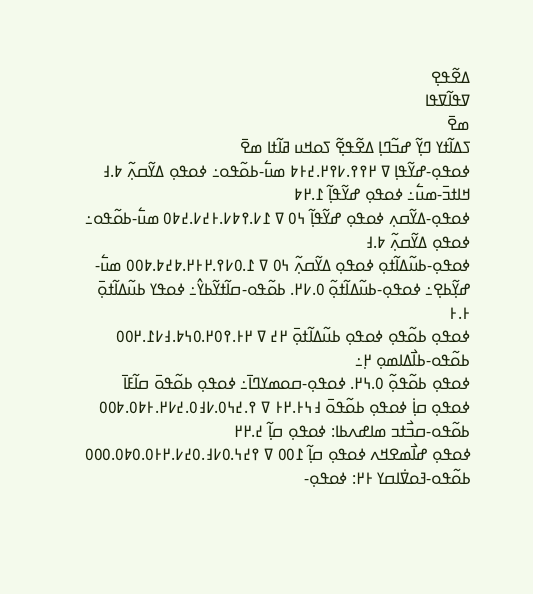ߡߐ߬ߟߐ߲
ߜߟߊ߬ߜߟߊ
ߘߐ߫
ߖߡߊ߬ߙߌ ߣߌ߲߬ ߝߏ߬ߣߊ߲ ߡߐ߬ߟߐ߲߬ ߖߋߞߎ ߥߊ߬ߙߊ ߘߐ߫
ߦߋߟߋ߲-ߝߌ߬ߟߊ߲ ߜ ߂߉߉.߇߉߂.߄߅߈ ߘߎ߱-ߕߋ߬ߟߋ߸ ߦߋߟߋ߲ ߡߌ߬ߛߍ߲߬ ߈.߃ ߞߊߙߏ߫-ߘߎ߱߸ ߦߋߟߋ߲ ߝߌ߬ߟߊ߲߬ ߁.߂߈
ߦߋߟߋ߲-ߡߌ߬ߛߍ߲ ߦߋߟߋ߲ ߝߌ߬ߟߊ߲߬ ߆߀ ߜ ߁߇.߉߈߇.߅߄߇.߄߈߀ ߘߎ߱-ߕߋ߬ߟߋ߸ ߦߋߟߋ߲ ߡߌ߬ߛߍ߲߬ ߈.߃
ߦߋߟߋ߲-ߕߎ߬ߡߊ߬ߙߋ߲ ߦߋߟߋ߲ ߡߌ߬ߛߍ߲߬ ߆߀ ߜ ߁.߀߇߉.߂߅߂.߈߄߈.߈߀߀ ߘߎ߱-ߝߌ߲߬ߕߐ߲߸ ߦߋߟߋ߲-ߕߎ߬ߡߊ߬ߙߋ߲߬ ߀.߇߂. ߕߋ߬ߟߋ-ߛߊ߬ߙߌ߬ߕߌ߮߸ ߦߋߟߌ ߕߎ߬ߡߊ߬ߙߋ߲߫ ߅.߅
ߦߋߟߋ߲ ߕߋ߬ߟߋ߲ ߦߋߟߋ߲ ߕߎ߬ߡߊ߬ߙߋ߲߫ ߂߄ ߜ ߂߅.߉߀߂.߀߆߈.߃߇߁.߂߀߀ ߕߋ߬ߟߋ-ߕߊ߯ߡߊߘߋ߲ ߂߲߸
ߦߋߟߋ߲ ߕߋ߬ߟߋ߲߬ ߀.߆߂. ߦߋߟߋ߲-ߛߋߘߌߣߊ߫߸ ߦߋߟߋ߲ ߕߋ߬ߟߋ߫ ߛߊ߬ߓߊ߫
ߦߋߟߋ߲ ߛߊ߲߭ ߦߋߟߋ߲ ߕߋ߬ߟߋ߫ ߃߆߅.߂߅ ߜ ߉.߄߆߀.߇߃߀.߄߇߂.߅߈߀.߈߀߀ ߕߋ߬ߟߋ-ߛߏ߯ߙߏ ߘߊߝߍߕߊ: ߦߋߟߋ߲ ߛߊ߲߬ ߄.߂߂
ߦߋߟߋ߲ ߝߊ߯ߘߐߞߍ ߦߋߟߋ߲ ߛߊ߲߬ ߁߀߀ ߜ ߉߄߆.߀߇߃.߀߄߇.߂߅߀.߀߈߀.߀߀߀ ߕߋ߬ߟߋ-ߔߋߜ߭ߊߛߌ ߅߂: ߦߋߟߋ߲-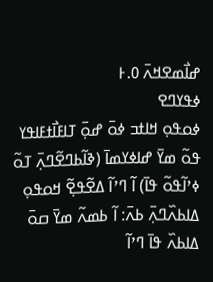ߝߊ߯ߘߐߞߍ߫ ߀.߅
ߦߟߌߣߐ
ߦߋߟߋ߲ ߞߊߙߏ ߦߋ߫ ߝߋ߲߫ ߠߊߓߊ߯ߙߓߊߟߌ ߟߋ߬ ߘߌ߫ ߝߊߦߌߘߊ߫ (ߢߊ߬ߕߣߐ߬ߣߍ߲߫ ߠߋ߬ ߦߴߊ߬ߟߋ߬ ߟߊ߫) ߊ߬ ߣߴߊ߬ ߡߐ߬ߟߐ߲߬ ߞߋߟߋ߲ ߡߊߕߍ߰ߣߍ߲߫ ߕߍ߫: ߊ߬ ߕߘߍ߬ ߘߌ߫ ߛߋ߫ ߡߊߕߍ߰ ߟߊ߫ ߣߴߊ߬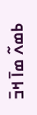ߕߘߍ߬ ߘߊ߫ ߞߏ߫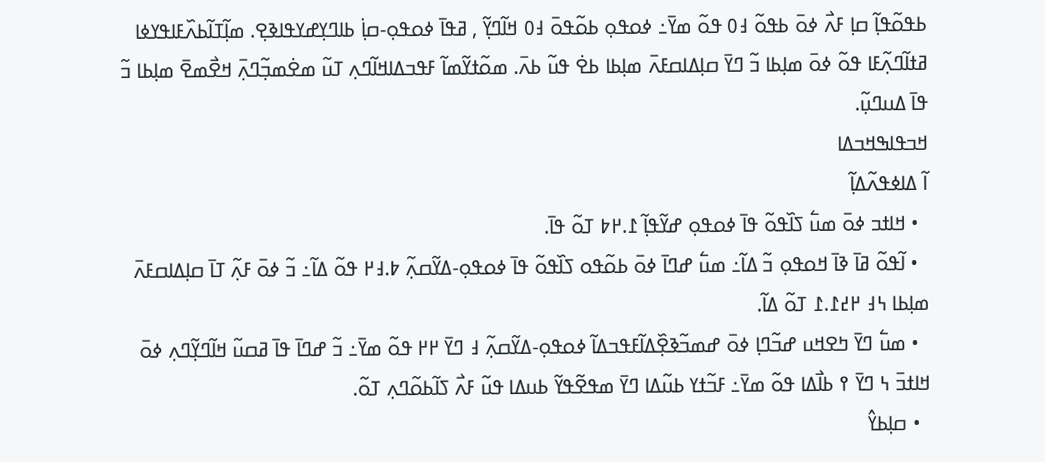ߕߟߋ߬ߟߊ߲߬ ߛߊ߲ ߓߍ߯ ߦߋ߫ ߕߟߋ߬ ߃߀ ߟߋ߬ ߘߌ߫߸ ߦߋߟߋ߲ ߕߋ߬ߟߋ߫ ߃߀ ߞߊ߬ߣߌ߲߬ , ߥߟߊ߫ ߦߋߟߋ߲-ߛߊ߲߭ ߕߊߣߌ߲ߝߌߟߊߢߐ߲. ߘߊ߲߬ߠߊ߬ߕߍ߰ߓߊߟߌߦߊ ߥߙߊ߬ߣߍ߲߬ߓߊ ߟߋ߬ ߦߋ߫ ߘߊ߲ߕߊ ߏ߬ ߣߌ߫ ߛߊ߲ߡߊߛߓߍ߫ ߘߊ߲ߕߊ ߕߐ߭ ߟߎ߬ ߕߍ߫. ߘߋ߬ߙߌ߬ߘߊ߬ ߓߟߏߡߊߞߊ߬ߣߍ߲ ߠߎ߬ ߘߐ߭ߘߏ߲߬ߣߍ߲߫ ߞߐ߯ߘߐ߫ ߘߊ߲ߕߊ ߏ߬ ߟߊ߫ ߡߎߣߎ߲߬.
ߞߏߟߊߒߞߏߡߊ
ߊ߬ ߡߊߦߟߍ߬ߡߊ߲߬
  • ߞߊߙߏ ߦߋ߫ ߘߎ߱ ߖߊ߰ߟߋ߬ ߟߊ߫ ߦߋߟߋ߲ ߝߌ߬ߟߊ߲߬ ߁.߂߈ ߠߋ߬ ߟߊ߫.
  • ߊ߬ߟߋ߬ ߥߊ߫ ߢߊ߫ ߞߋߟߋ߲ ߏ߬ ߡߊ߬߸ ߘߎ߱ ߝߣߊ߫ ߦߋ߫ ߕߋ߬ߟߋ ߖߊ߰ߟߋ߬ ߟߊ߫ ߦߋߟߋ߲-ߡߌ߬ߛߍ߲߬ ߈.߃߂ ߟߋ߬ ߡߊ߬߸ ߏ߬ ߦߋ߫ ߓߍ߲߬ ߠߊ߫ ߛߊ߲ߡߊߛߓߍ߫ ߘߊ߲ߕߊ ߆߃ ߂߄߁.߁ ߠߋ߬ ߡߊ߬.
  • ߘߎ߱ ߣߌ߫ ߤߐߞߎ ߝߏ߬ߣߊ߲ ߦߋ߫ ߝߘߏ߬ߢߐ߲߰ߡߊ߬ߓߟߏߡߊ߬ ߦߋߟߋ߲-ߡߌ߬ߛߍ߲߬ ߃ ߣߌ߫ ߂߂ ߟߋ߬ ߘߌ߫߸ ߏ߬ ߝߣߊ߫ ߟߊ߫ ߥߛߎ߬ ߞߊ߬ߣߌ߲߬ߣߍ߲ ߦߋ߫ ߞߊߙߏ߫ ߆ ߣߌ߫ ߉ ߕߊ߯ߡߊ ߟߋ߬ ߘߌ߫߸ ߓߏ߬ߙߌ ߕߎ߬ߡߊ ߣߌ߫ ߘߟߐ߬ߟߌ߬ ߕߎߡߊ ߟߎ߬ ߓߍ߯ ߖߊ߬ߕߋ߬ߣߍ߲ ߠߋ߬.
  • ߛߊ߲ߕߌ߮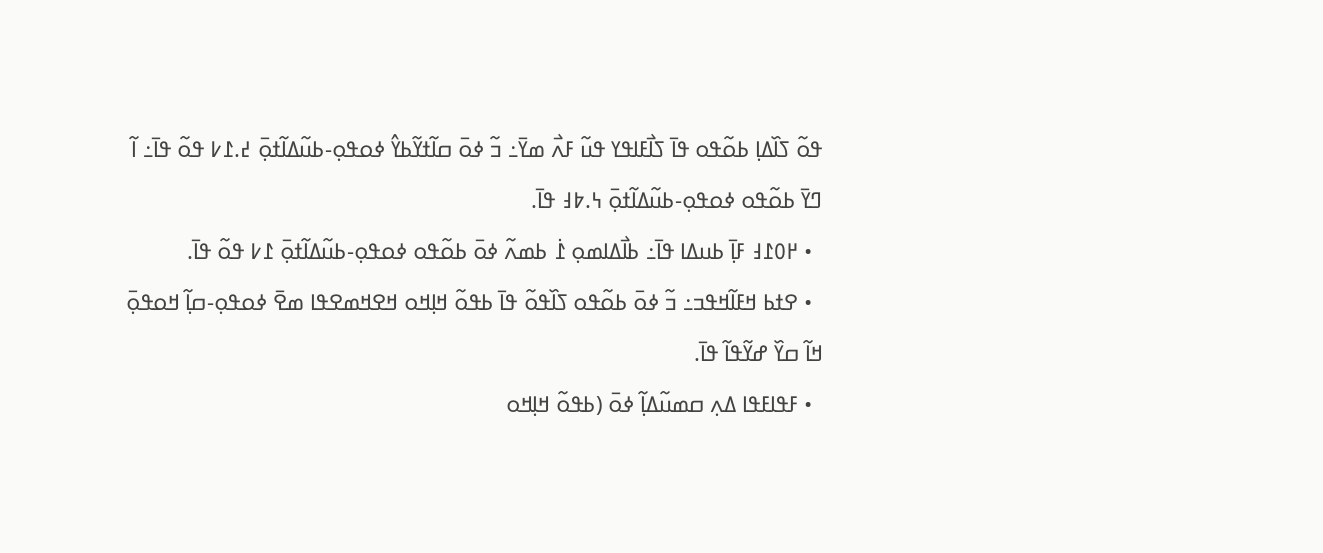ߟߋ߬ ߖߊ߰ߡߊ߲ ߕߋ߬ߟߋ ߟߊ߫ ߖߊ߯ߓߊߟߌ ߟߎ߬ ߓߍ߯ ߘߌ߫߸ ߏ߬ ߦߋ߫ ߛߊ߬ߙߌ߬ߕߌ߮ ߦߋߟߋ߲-ߕߎ߬ߡߊ߬ߙߋ߲߫ ߄.߁߇ ߟߋ߬ ߟߊ߫߸ ߊ߬ ߣߌ߫ ߕߋ߬ߟߋ ߦߋߟߋ߲-ߕߎ߬ߡߊ߬ߙߋ߲߫ ߆.߈߃ ߟߊ߫.
  • ߂߀߁߃ ߓߊ߲߫ ߕߎߡߊ ߟߊ߫߸ ߕߊ߯ߡߊߘߋ߲ ߁߭ ߕߘߍ߬ ߦߋ߫ ߕߋ߬ߟߋ ߦߋߟߋ߲-ߕߎ߬ߡߊ߬ߙߋ߲߫ ߁߇ ߟߋ߬ ߟߊ߫.
  • ߐߙߕ ߞߓߊ߬ߞߟߏ߸ ߏ߬ ߦߋ߫ ߕߋ߬ߟߋ ߖߊ߰ߟߋ߬ ߟߊ߫ ߕߟߋ߬ ߞߊ߲ߞߋ ߞߐߞߘߐߟߊ ߘߐ߫ ߦߋߟߋ߲-ߛߊ߲߬ ߞߋߟߋ߲߫ ߞߊ߬ ߛߌ߰ ߝߌ߬ߟߊ߬ ߟߊ߫.
  • ߓߟߊߓߟߊ ߡߍ߲ ߛߘߎ߬ߡߊ߲߬ ߦߋ߫ (ߕߟߋ߬ ߞߊ߲ߞߋ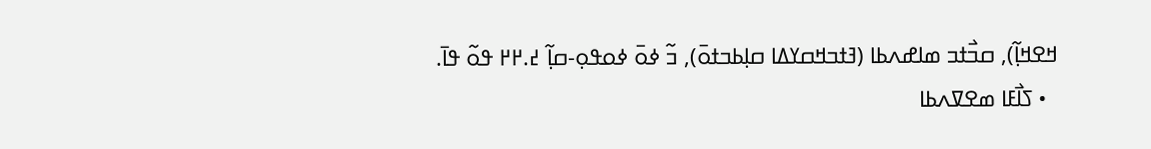ߞߐߞߊ߲߬), ߛߏ߯ߙߏ ߘߊߝߍߕߊ (ߔߙߏߞߛߌߡߊ ߛߊ߲ߕߏߙߋ߫), ߏ߬ ߦߋ߫ ߦߋߟߋ߲-ߛߊ߲߬ ߄.߂߂ ߟߋ߬ ߟߊ߫.
  • ߖߊ߯ߓߊ ߘߐߜߍߕߊ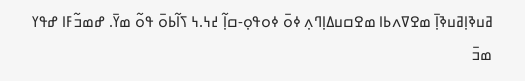ߥߎߢߊ߲ߥߎߢߊ߲߫ ߘߐߜߍߕߊ ߘߐߛߎߡߊ߲ߣߍ߲ ߦߋ߫ ߦߋߟߋ߲-ߛߊ߲߬ ߄߆.߆ ߖߊ߬ߕߋ߫ ߟߋ߬ ߘߌ߫. ߝߘߏ߬ߓߊ ߝߟߌ ߘߏ߫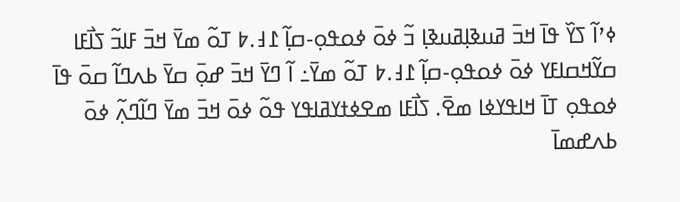ߦߴߊ߬ ߖߌ߰ ߟߊ߫ ߞߏ߫ ߥߎߢߊ߲ߥߎߢߊ߲ ߏ߬ ߦߋ߫ ߦߋߟߋ߲-ߛߊ߲߬ ߁߃.߈ ߠߋ߬ ߘߌ߫ ߞߏ߫ ߓߊߏ߬ ߖߊ߯ߓߊ ߛߌ߬ߞߛߊߓߌ ߦߋ߫ ߦߋߟߋ߲-ߛߊ߲߬ ߁߃.߈ ߠߋ߬ ߘߌ߫߸ ߊ߬ ߣߌ߫ ߞߏ߫ ߝߋ߲߫ ߛߌ߫ ߕߍߣߊ߬ ߛߋ߫ ߟߊ߫ ߦߋߟߋ߲ ߠߊ߫ ߞߊߟߌߦߊ ߘߐ߫. ߖߊ߯ߓߊ ߘߐߦߙߌߥߊߟߌ ߟߋ߬ ߦߋ߫ ߞߏ߫ ߘߌ߫ ߣߊ߬ߣߍ߲߬ ߦߋ߫ ߕߍߝߘߊ߫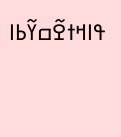ߟߊߞߙߐ߬ߛߌ߬ߕߊ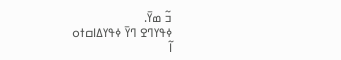ߏ߬ ߘߌ߫.
ߦߟߌߣߐ ߣߌ߫ ߦߟߌߡߊߛߙߋ
ߊ߬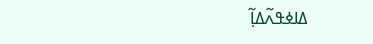ߡߊߦߟߍ߬ߡߊ߲߬